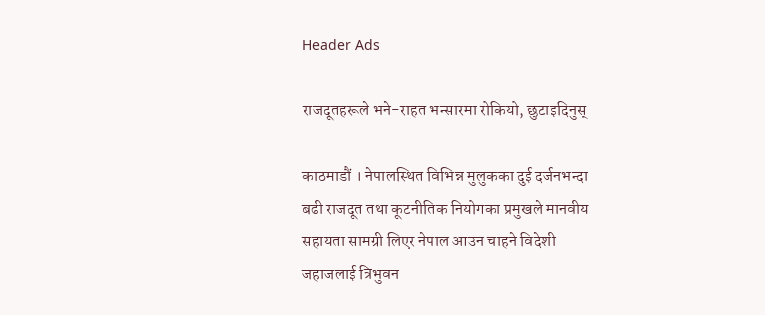Header Ads

राजदूतहरूले भने-राहत भन्सारमा रोकियो, छुटाइदिनुस्

काठमाडौं । नेपालस्थित विभिन्न मुलुकका दुई दर्जनभन्दा बढी राजदूत तथा कूटनीतिक नियोगका प्रमुखले मानवीय सहायता सामग्री लिएर नेपाल आउन चाहने विदेशी जहाजलाई त्रिभुवन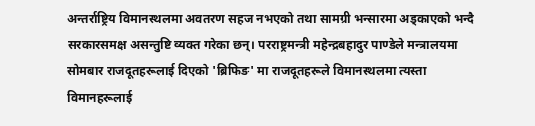अन्तर्राष्ट्रिय विमानस्थलमा अवतरण सहज नभएको तथा सामग्री भन्सारमा अड्काएको भन्दै सरकारसमक्ष असन्तुष्टि व्यक्त गरेका छन्। परराष्ट्रमन्त्री महेन्द्रबहादुर पाण्डेले मन्त्रालयमा सोमबार राजदूतहरूलाई दिएको 'ब्रिफिङ' मा राजदूतहरूले विमानस्थलमा त्यस्ता विमानहरूलाई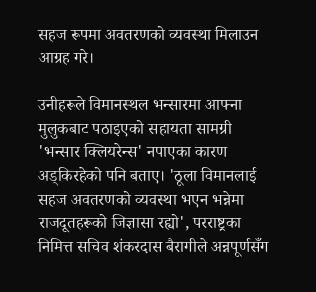सहज रूपमा अवतरणको व्यवस्था मिलाउन आग्रह गरे।

उनीहरूले विमानस्थल भन्सारमा आफ्ना मुलुकबाट पठाइएको सहायता सामग्री 'भन्सार क्लियरेन्स' नपाएका कारण अड्किरहेको पनि बताए। 'ठूला विमानलाई सहज अवतरणको व्यवस्था भएन भन्नेमा राजदूतहरूको जिज्ञासा रह्यो', परराष्ट्रका निमित्त सचिव शंकरदास बैरागीले अन्नपूर्णसँग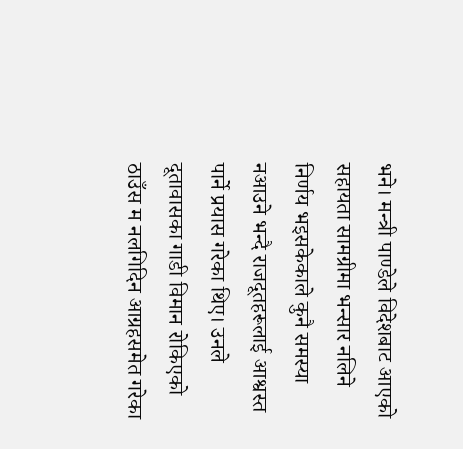भने। मन्त्री पाण्डेले विदेशबाट आएको सहायता सामग्रीमा भन्सार नलिने निर्णय भइसकेकाले कुनै समस्या नआउने भन्दै राजदूतहरूलाई आश्वस्त पार्ने प्रयास गरेका थिए। उनले दूतावासका गाडी विमान रोकिएको ठाउँस म नलगिदिन आग्रहसमेत गरेका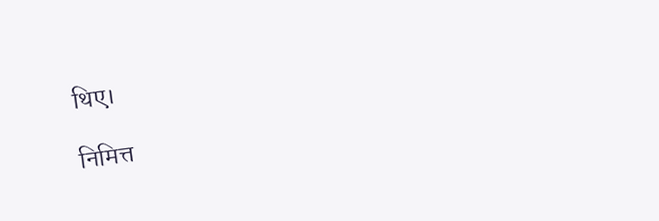थिए।

निमित्त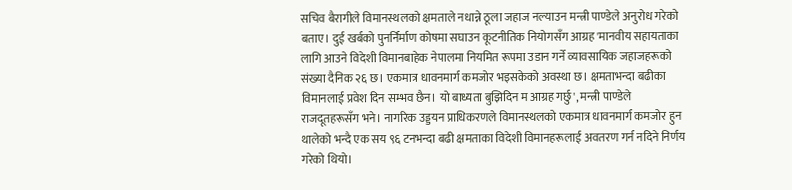सचिव बैरागीले विमानस्थलको क्षमताले नधान्ने ठूला जहाज नल्याउन मन्त्री पाण्डेले अनुरोध गरेको बताए। दुई खर्बको पुनर्निर्माण कोषमा सघाउन कूटनीतिक नियोगसँग आग्रह 'मानवीय सहायताका लागि आउने विदेशी विमानबाहेक नेपालमा नियमित रूपमा उडान गर्ने व्यावसायिक जहाजहरूको संख्या दैनिक २६ छ। एकमात्र धावनमार्ग कमजोर भइसकेको अवस्था छ। क्षमताभन्दा बढीका विमानलाई प्रवेश दिन सम्भव छैन। यो बाध्यता बुझिदिन म आग्रह गर्छु', मन्त्री पाण्डेले राजदूतहरूसँग भने। नागरिक उड्डयन प्राधिकरणले विमानस्थलको एकमात्र धावनमार्ग कमजोर हुन थालेको भन्दै एक सय ९६ टनभन्दा बढी क्षमताका विदेशी विमानहरूलाई अवतरण गर्न नदिने निर्णय गरेको थियो।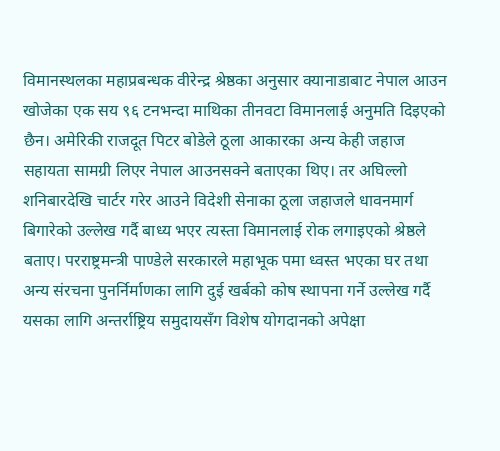विमानस्थलका महाप्रबन्धक वीरेन्द्र श्रेष्ठका अनुसार क्यानाडाबाट नेपाल आउन खोजेका एक सय ९६ टनभन्दा माथिका तीनवटा विमानलाई अनुमति दिइएको छैन। अमेरिकी राजदूत पिटर बोडेले ठूला आकारका अन्य केही जहाज सहायता सामग्री लिएर नेपाल आउनसक्ने बताएका थिए। तर अघिल्लो शनिबारदेखि चार्टर गरेर आउने विदेशी सेनाका ठूला जहाजले धावनमार्ग बिगारेको उल्लेख गर्दै बाध्य भएर त्यस्ता विमानलाई रोक लगाइएको श्रेष्ठले बताए। परराष्ट्रमन्त्री पाण्डेले सरकारले महाभूक पमा ध्वस्त भएका घर तथा अन्य संरचना पुनर्निर्माणका लागि दुई खर्बको कोष स्थापना गर्ने उल्लेख गर्दै यसका लागि अन्तर्राष्ट्रिय समुदायसँग विशेष योगदानको अपेक्षा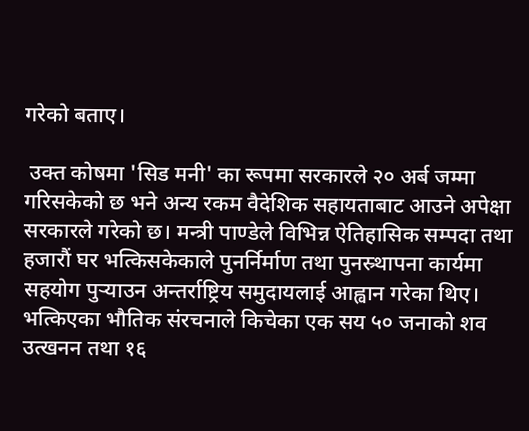गरेको बताए।

 उक्त कोषमा 'सिड मनी' का रूपमा सरकारले २० अर्ब जम्मा गरिसकेको छ भने अन्य रकम वैदेशिक सहायताबाट आउने अपेक्षा सरकारले गरेको छ। मन्त्री पाण्डेले विभिन्न ऐतिहासिक सम्पदा तथा हजारौं घर भत्किसकेकाले पुनर्निर्माण तथा पुनस्र्थापना कार्यमा सहयोग पुर्‍याउन अन्तर्राष्ट्रिय समुदायलाई आह्वान गरेका थिए। भत्किएका भौतिक संरचनाले किचेका एक सय ५० जनाको शव उत्खनन तथा १६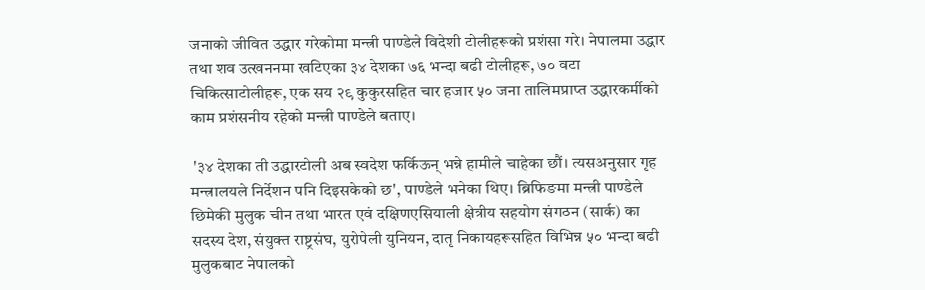जनाको जीवित उद्धार गरेकोमा मन्त्री पाण्डेले विदेशी टोलीहरूको प्रशंसा गरे। नेपालमा उद्धार तथा शव उत्खननमा खटिएका ३४ देशका ७६ भन्दा बढी टोलीहरू, ७० वटा चिकित्साटोलीहरू, एक सय २९ कुकुरसहित चार हजार ५० जना तालिमप्राप्त उद्धारकर्मीको काम प्रशंसनीय रहेको मन्त्री पाण्डेले बताए।

 '३४ देशका ती उद्धारटोली अब स्वदेश फर्किऊन् भन्ने हामीले चाहेका छौं। त्यसअनुसार गृह मन्त्रालयले निर्देशन पनि दिइसकेको छ', पाण्डेले भनेका थिए। ब्रिफिङमा मन्त्री पाण्डेले छिमेकी मुलुक चीन तथा भारत एवं दक्षिणएसियाली क्षेत्रीय सहयोग संगठन (सार्क) का सदस्य देश, संयुक्त राष्ट्रसंघ, युरोपेली युनियन, दातृ निकायहरूसहित विभिन्न ५० भन्दा बढी मुलुकबाट नेपालको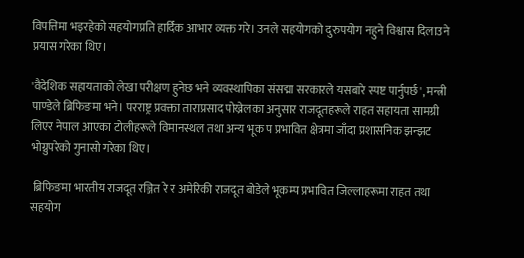विपत्तिमा भइरहेको सहयोगप्रति हार्दिक आभार व्यक्त गरे। उनले सहयोगको दुरुपयोग नहुने विश्वास दिलाउने प्रयास गरेका थिए।

'वैदेशिक सहायताको लेखा परीक्षण हुनेछ भने व्यवस्थापिका संसद्मा सरकारले यसबारे स्पष्ट पार्नुपर्छ', मन्त्री पाण्डेले ब्रिफिङमा भने। परराष्ट्र प्रवक्ता ताराप्रसाद पोख्रेलका अनुसार राजदूतहरूले राहत सहायता सामग्री लिएर नेपाल आएका टोलीहरूले विमानस्थल तथा अन्य भूक प प्रभावित क्षेत्रमा जाँदा प्रशासनिक झन्झट भोग्नुपरेको गुनासो गरेका थिए।

 ब्रिफिङमा भारतीय राजदूत रञ्जित रे र अमेरिकी राजदूत बोडेले भूकम्प प्रभावित जिल्लाहरूमा राहत तथा सहयोग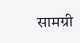सामग्री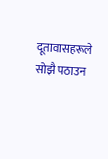दूतावासहरूले सोझै पठाउन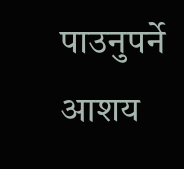पाउनुपर्ने आशय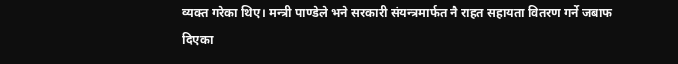व्यक्त गरेका थिए। मन्त्री पाण्डेले भने सरकारी संयन्त्रमार्फत नै राहत सहायता वितरण गर्ने जबाफ दिएका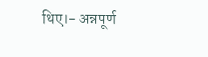थिए।- अन्नपूर्ण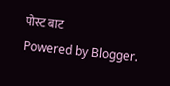पोस्ट बाट
Powered by Blogger.